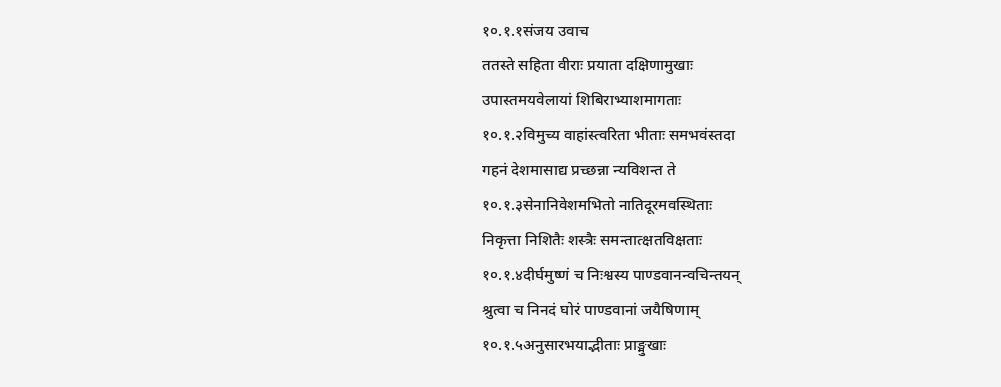१०.१.१संजय उवाच
ततस्ते सहिता वीराः प्रयाता दक्षिणामुखाः
उपास्तमयवेलायां शिबिराभ्याशमागताः
१०.१.२विमुच्य वाहांस्त्वरिता भीताः समभवंस्तदा
गहनं देशमासाद्य प्रच्छन्ना न्यविशन्त ते
१०.१.३सेनानिवेशमभितो नातिदूरमवस्थिताः
निकृत्ता निशितैः शस्त्रैः समन्तात्क्षतविक्षताः
१०.१.४दीर्घमुष्णं च निःश्वस्य पाण्डवानन्वचिन्तयन्
श्रुत्वा च निनदं घोरं पाण्डवानां जयैषिणाम्
१०.१.५अनुसारभयाद्भीताः प्राङ्मुखाः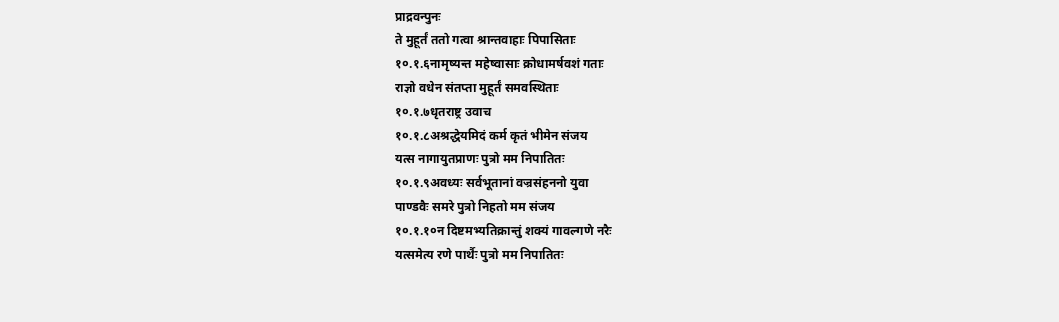प्राद्रवन्पुनः
ते मुहूर्तं ततो गत्वा श्रान्तवाहाः पिपासिताः
१०.१.६नामृष्यन्त महेष्वासाः क्रोधामर्षवशं गताः
राज्ञो वधेन संतप्ता मुहूर्तं समवस्थिताः
१०.१.७धृतराष्ट्र उवाच
१०.१.८अश्रद्धेयमिदं कर्म कृतं भीमेन संजय
यत्स नागायुतप्राणः पुत्रो मम निपातितः
१०.१.९अवध्यः सर्वभूतानां वज्रसंहननो युवा
पाण्डवैः समरे पुत्रो निहतो मम संजय
१०.१.१०न दिष्टमभ्यतिक्रान्तुं शक्यं गावल्गणे नरैः
यत्समेत्य रणे पार्थैः पुत्रो मम निपातितः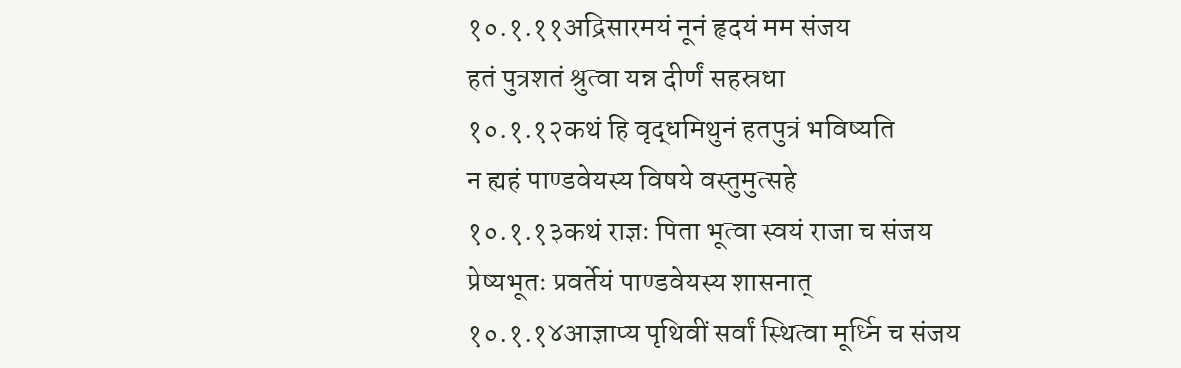१०.१.११अद्रिसारमयं नूनं हृदयं मम संजय
हतं पुत्रशतं श्रुत्वा यन्न दीर्णं सहस्रधा
१०.१.१२कथं हि वृद्धमिथुनं हतपुत्रं भविष्यति
न ह्यहं पाण्डवेयस्य विषये वस्तुमुत्सहे
१०.१.१३कथं राज्ञः पिता भूत्वा स्वयं राजा च संजय
प्रेष्यभूतः प्रवर्तेयं पाण्डवेयस्य शासनात्
१०.१.१४आज्ञाप्य पृथिवीं सर्वां स्थित्वा मूर्ध्नि च संजय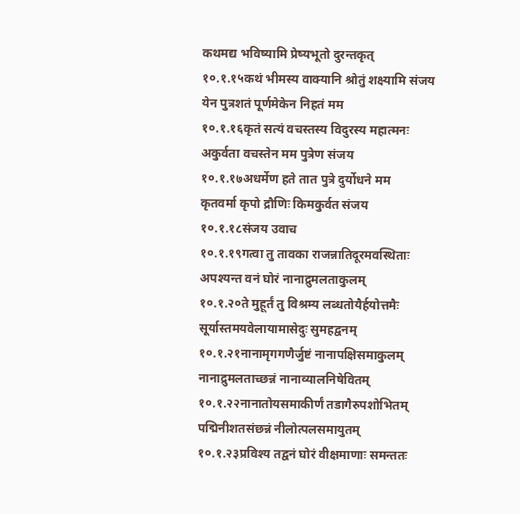कथमद्य भविष्यामि प्रेष्यभूतो दुरन्तकृत्
१०.१.१५कथं भीमस्य वाक्यानि श्रोतुं शक्ष्यामि संजय
येन पुत्रशतं पूर्णमेकेन निहतं मम
१०.१.१६कृतं सत्यं वचस्तस्य विदुरस्य महात्मनः
अकुर्वता वचस्तेन मम पुत्रेण संजय
१०.१.१७अधर्मेण हते तात पुत्रे दुर्योधने मम
कृतवर्मा कृपो द्रौणिः किमकुर्वत संजय
१०.१.१८संजय उवाच
१०.१.१९गत्वा तु तावका राजन्नातिदूरमवस्थिताः
अपश्यन्त वनं घोरं नानाद्रुमलताकुलम्
१०.१.२०ते मुहूर्तं तु विश्रम्य लब्धतोयैर्हयोत्तमैः
सूर्यास्तमयवेलायामासेदुः सुमहद्वनम्
१०.१.२१नानामृगगणैर्जुष्टं नानापक्षिसमाकुलम्
नानाद्रुमलताच्छन्नं नानाव्यालनिषेवितम्
१०.१.२२नानातोयसमाकीर्णं तडागैरुपशोभितम्
पद्मिनीशतसंछन्नं नीलोत्पलसमायुतम्
१०.१.२३प्रविश्य तद्वनं घोरं वीक्षमाणाः समन्ततः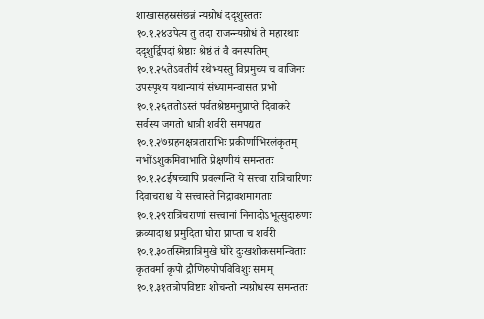शाखासहस्रसंछन्नं न्यग्रोधं ददृशुस्ततः
१०.१.२४उपेत्य तु तदा राजन्न्यग्रोधं ते महारथाः
ददृशुर्द्विपदां श्रेष्ठाः श्रेष्ठं तं वै वनस्पतिम्
१०.१.२५तेऽवतीर्य रथेभ्यस्तु विप्रमुच्य च वाजिनः
उपस्पृश्य यथान्यायं संध्यामन्वासत प्रभो
१०.१.२६ततोऽस्तं पर्वतश्रेष्ठमनुप्राप्ते दिवाकरे
सर्वस्य जगतो धात्री शर्वरी समपद्यत
१०.१.२७ग्रहनक्षत्रताराभिः प्रकीर्णाभिरलंकृतम्
नभोंऽशुकमिवाभाति प्रेक्षणीयं समन्ततः
१०.१.२८ईषच्चापि प्रवल्गन्ति ये सत्त्वा रात्रिचारिणः
दिवाचराश्च ये सत्त्वास्ते निद्रावशमागताः
१०.१.२९रात्रिंचराणां सत्त्वानां निनादोऽभूत्सुदारुणः
क्रव्यादाश्च प्रमुदिता घोरा प्राप्ता च शर्वरी
१०.१.३०तस्मिन्रात्रिमुखे घोरे दुःखशोकसमन्विताः
कृतवर्मा कृपो द्रौणिरुपोपविविशुः समम्
१०.१.३१तत्रोपविष्टाः शोचन्तो न्यग्रोधस्य समन्ततः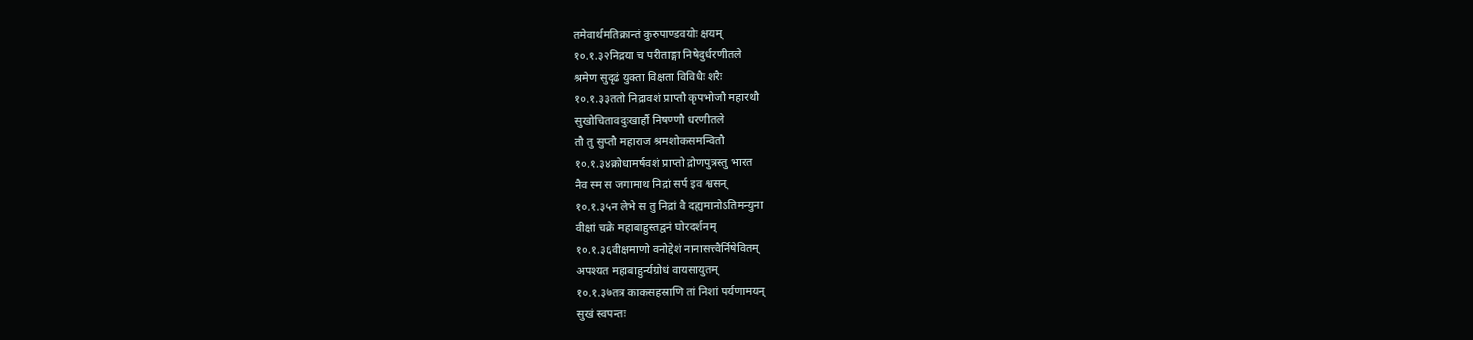तमेवार्थमतिक्रान्तं कुरुपाण्डवयोः क्षयम्
१०.१.३२निद्रया च परीताङ्गा निषेदुर्धरणीतले
श्रमेण सुदृढं युक्ता विक्षता विविधैः शरैः
१०.१.३३ततो निद्रावशं प्राप्तौ कृपभोजौ महारथौ
सुखोचितावदुःखार्हौ निषण्णौ धरणीतले
तौ तु सुप्तौ महाराज श्रमशोकसमन्वितौ
१०.१.३४क्रोधामर्षवशं प्राप्तो द्रोणपुत्रस्तु भारत
नैव स्म स जगामाथ निद्रां सर्प इव श्वसन्
१०.१.३५न लेभे स तु निद्रां वै दह्यमानोऽतिमन्युना
वीक्षां चक्रे महाबाहुस्तद्वनं घोरदर्शनम्
१०.१.३६वीक्षमाणो वनोद्देशं नानासत्त्वैर्निषेवितम्
अपश्यत महाबाहुर्न्यग्रोधं वायसायुतम्
१०.१.३७तत्र काकसहस्राणि तां निशां पर्यणामयन्
सुखं स्वपन्तः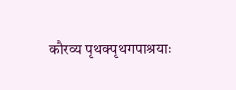कौरव्य पृथक्पृथगपाश्रयाः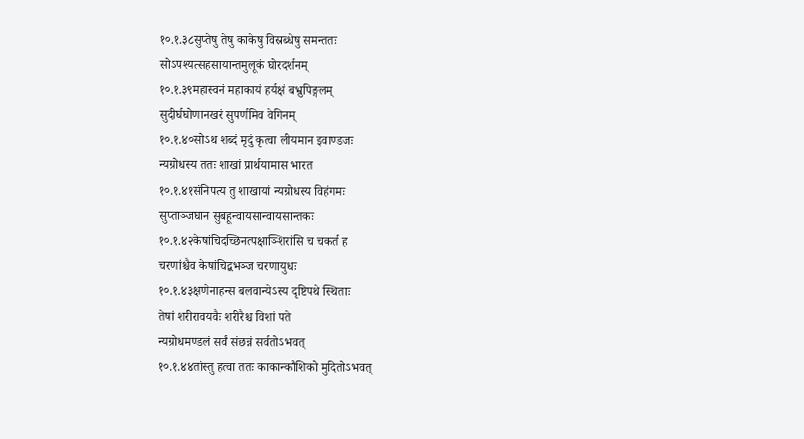१०.१.३८सुप्तेषु तेषु काकेषु विस्रब्धेषु समन्ततः
सोऽपश्यत्सहसायान्तमुलूकं घोरदर्शनम्
१०.१.३९महास्वनं महाकायं हर्यक्षं बभ्रुपिङ्गलम्
सुदीर्घघोणानखरं सुपर्णमिव वेगिनम्
१०.१.४०सोऽथ शब्दं मृदुं कृत्वा लीयमान इवाण्डजः
न्यग्रोधस्य ततः शाखां प्रार्थयामास भारत
१०.१.४१संनिपत्य तु शाखायां न्यग्रोधस्य विहंगमः
सुप्ताञ्जघान सुबहून्वायसान्वायसान्तकः
१०.१.४२केषांचिदच्छिनत्पक्षाञ्शिरांसि च चकर्त ह
चरणांश्चैव केषांचिद्बभञ्ज चरणायुधः
१०.१.४३क्षणेनाहन्स बलवान्येऽस्य दृष्टिपथे स्थिताः
तेषां शरीरावयवैः शरीरैश्च विशां पते
न्यग्रोधमण्डलं सर्वं संछन्नं सर्वतोऽभवत्
१०.१.४४तांस्तु हत्वा ततः काकान्कौशिको मुदितोऽभवत्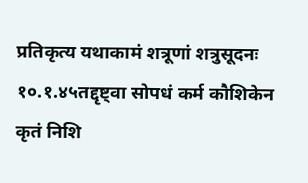प्रतिकृत्य यथाकामं शत्रूणां शत्रुसूदनः
१०.१.४५तद्दृष्ट्वा सोपधं कर्म कौशिकेन कृतं निशि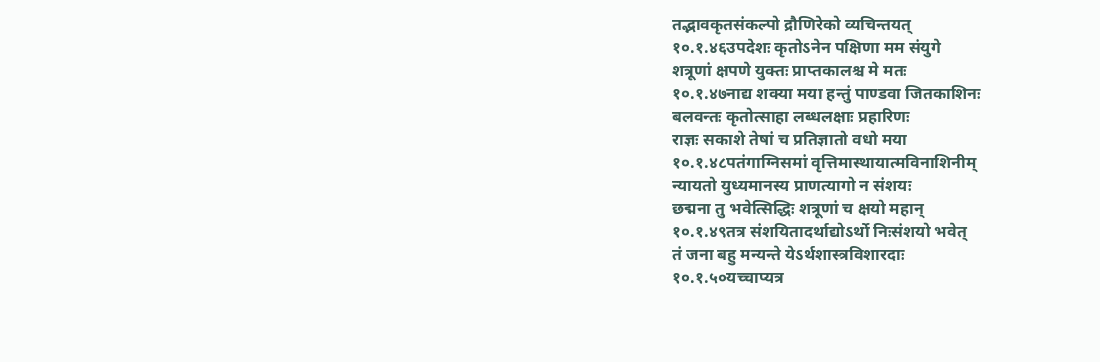तद्भावकृतसंकल्पो द्रौणिरेको व्यचिन्तयत्
१०.१.४६उपदेशः कृतोऽनेन पक्षिणा मम संयुगे
शत्रूणां क्षपणे युक्तः प्राप्तकालश्च मे मतः
१०.१.४७नाद्य शक्या मया हन्तुं पाण्डवा जितकाशिनः
बलवन्तः कृतोत्साहा लब्धलक्षाः प्रहारिणः
राज्ञः सकाशे तेषां च प्रतिज्ञातो वधो मया
१०.१.४८पतंगाग्निसमां वृत्तिमास्थायात्मविनाशिनीम्
न्यायतो युध्यमानस्य प्राणत्यागो न संशयः
छद्मना तु भवेत्सिद्धिः शत्रूणां च क्षयो महान्
१०.१.४९तत्र संशयितादर्थाद्योऽर्थो निःसंशयो भवेत्
तं जना बहु मन्यन्ते येऽर्थशास्त्रविशारदाः
१०.१.५०यच्चाप्यत्र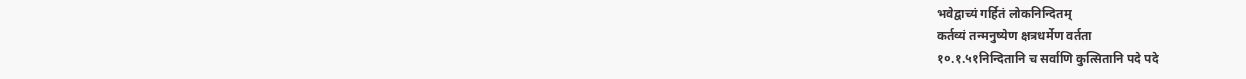भवेद्वाच्यं गर्हितं लोकनिन्दितम्
कर्तव्यं तन्मनुष्येण क्षत्रधर्मेण वर्तता
१०.१.५१निन्दितानि च सर्वाणि कुत्सितानि पदे पदे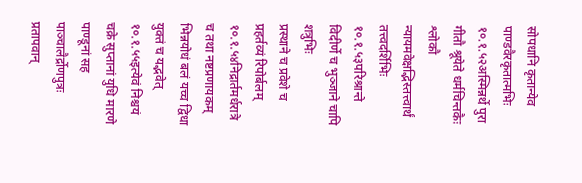सोपधानि कृतान्येव पाण्डवैरकृतात्मभिः
१०.१.५२अस्मिन्नर्थे पुरा गीतौ श्रूयेते धर्मचिन्तकैः
श्लोकौ न्यायमवेक्षद्भिस्तत्त्वार्थं तत्त्वदर्शिभिः
१०.१.५३परिश्रान्ते विदीर्णे च भुञ्जाने चापि शत्रुभिः
प्रस्थाने च प्रवेशे च प्रहर्तव्यं रिपोर्बलम्
१०.१.५४निद्रार्तमर्धरात्रे च तथा नष्टप्रणायकम्
भिन्नयोधं बलं यच्च द्विधा युक्तं च यद्भवेत्
१०.१.५५इत्येवं निश्चयं चक्रे सुप्तानां युधि मारणे
पाण्डूनां सह पाञ्चालैर्द्रोणपुत्रः प्रतापवान्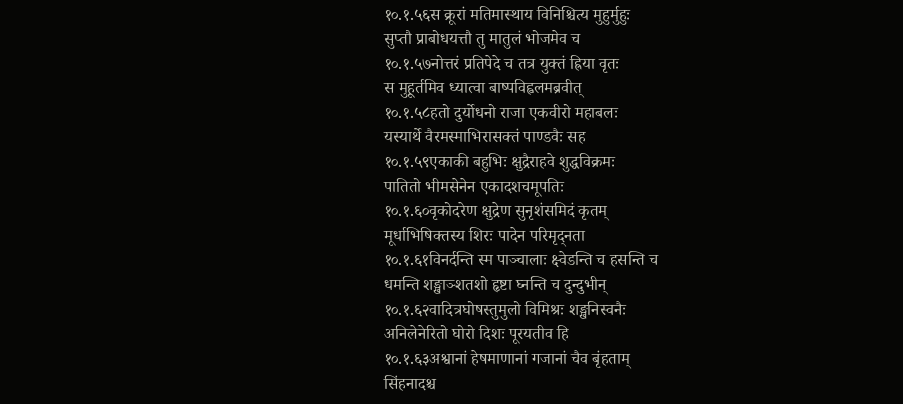१०.१.५६स क्रूरां मतिमास्थाय विनिश्चित्य मुहुर्मुहुः
सुप्तौ प्राबोधयत्तौ तु मातुलं भोजमेव च
१०.१.५७नोत्तरं प्रतिपेदे च तत्र युक्तं ह्रिया वृतः
स मुहूर्तमिव ध्यात्वा बाष्पविह्वलमब्रवीत्
१०.१.५८हतो दुर्योधनो राजा एकवीरो महाबलः
यस्यार्थे वैरमस्माभिरासक्तं पाण्डवैः सह
१०.१.५९एकाकी बहुभिः क्षुद्रैराहवे शुद्धविक्रमः
पातितो भीमसेनेन एकादशचमूपतिः
१०.१.६०वृकोदरेण क्षुद्रेण सुनृशंसमिदं कृतम्
मूर्धाभिषिक्तस्य शिरः पादेन परिमृद्नता
१०.१.६१विनर्दन्ति स्म पाञ्चालाः क्ष्वेडन्ति च हसन्ति च
धमन्ति शङ्खाञ्शतशो हृष्टा घ्नन्ति च दुन्दुभीन्
१०.१.६२वादित्रघोषस्तुमुलो विमिश्रः शङ्खनिस्वनैः
अनिलेनेरितो घोरो दिशः पूरयतीव हि
१०.१.६३अश्वानां हेषमाणानां गजानां चैव बृंहताम्
सिंहनादश्च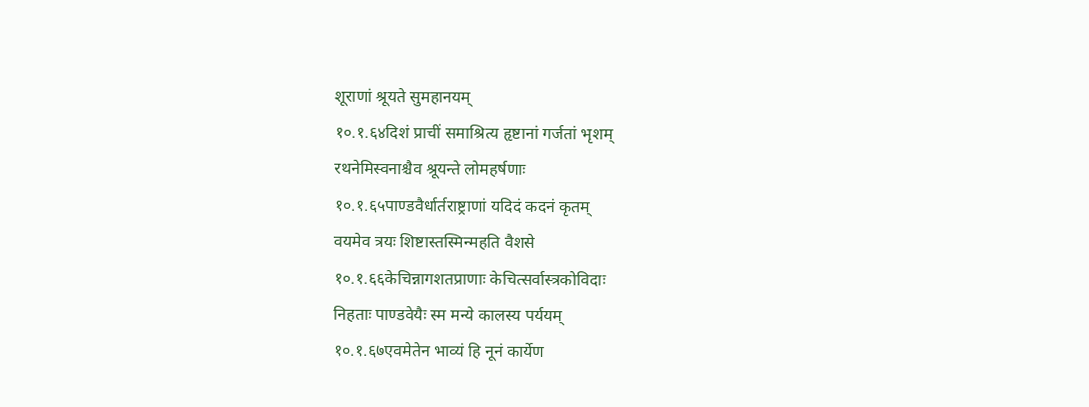शूराणां श्रूयते सुमहानयम्
१०.१.६४दिशं प्राचीं समाश्रित्य हृष्टानां गर्जतां भृशम्
रथनेमिस्वनाश्चैव श्रूयन्ते लोमहर्षणाः
१०.१.६५पाण्डवैर्धार्तराष्ट्राणां यदिदं कदनं कृतम्
वयमेव त्रयः शिष्टास्तस्मिन्महति वैशसे
१०.१.६६केचिन्नागशतप्राणाः केचित्सर्वास्त्रकोविदाः
निहताः पाण्डवेयैः स्म मन्ये कालस्य पर्ययम्
१०.१.६७एवमेतेन भाव्यं हि नूनं कार्येण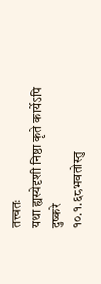तत्त्वतः
यथा ह्यस्येदृशी निष्ठा कृते कार्येऽपि दुष्करे
१०.१.६८भवतोस्तु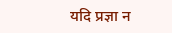यदि प्रज्ञा न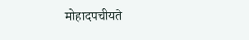मोहादपचीयते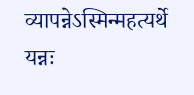व्यापन्नेऽस्मिन्महत्यर्थे यन्नः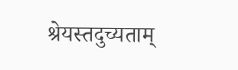श्रेयस्तदुच्यताम्